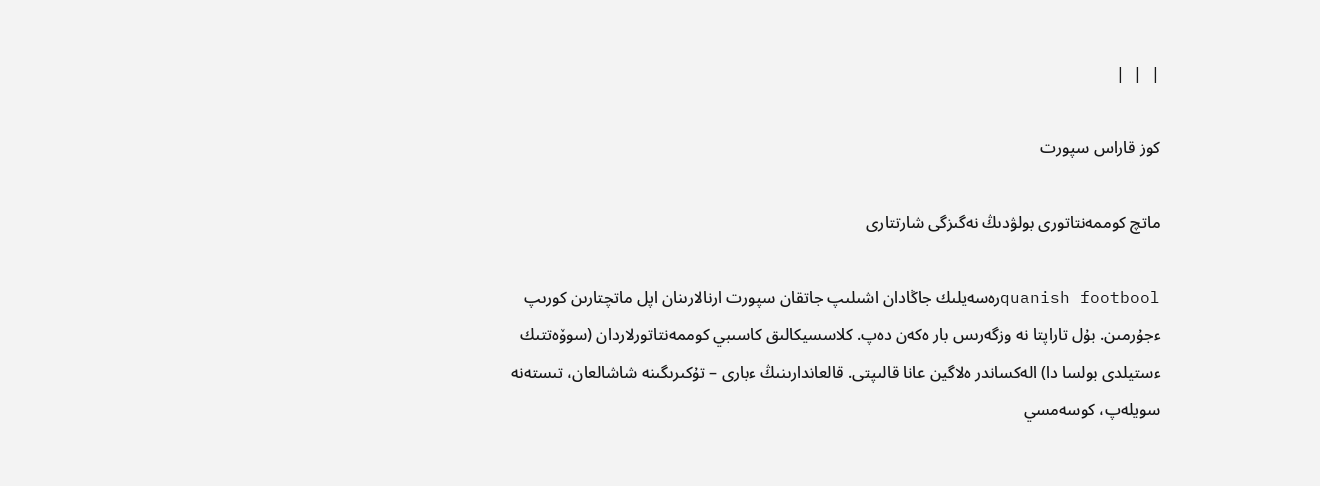|  |  |

كوز قاراس سپورت

ماتچ كوممەنتاتورى بولۋدىڭ نەگىزگى شارتتارى

quanish footboolرەسەيلىك جاڭادان اشىلىپ جاتقان سپورت ارنالارىنان اپل ماتچتارىن كورىپ ءجۇرمىن. بۇل تاراپتا نە وزگەرىس بار ەكەن دەپ. كلاسسيكالىق كاسىبي كوممەنتاتورلاردان (سوۆەتتىك ءستيلدى بولسا دا) الەكساندر ەلاگين عانا قالىپتى. قالعاندارىنىڭ ءبارى – تۇكىرىگىنە شاشالعان، تىستەنە سويلەپ، كوسەمسي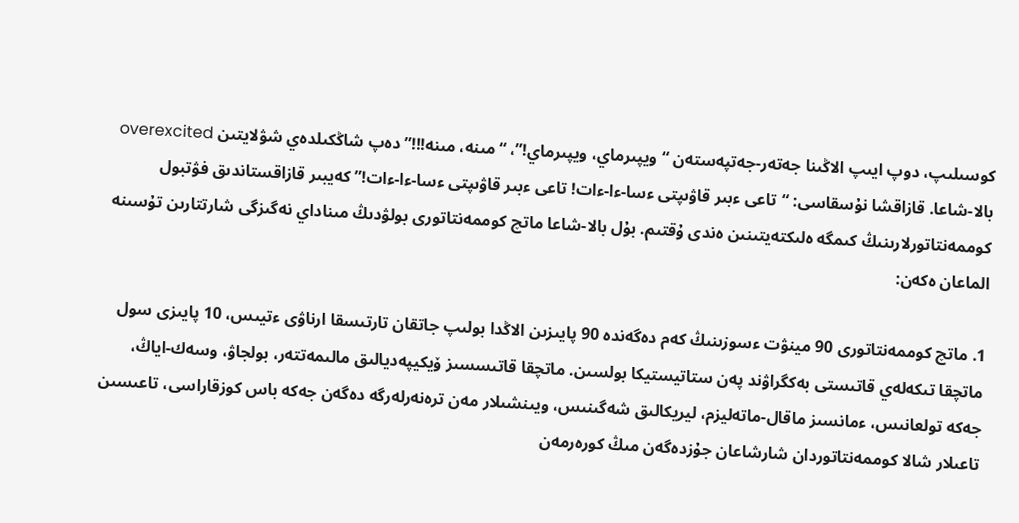كوسىلىپ، دوپ ايىپ الاڭىنا جەتەر-جەتپەستەن “ويپىرماي، ويپىرماي!”، “مىنە، مىنە!!!” دەپ شاڭكىلدەي شۋلايتىن overexcited بالا-شاعا. قازاقشا نۇسقاسى: “تاعى ءبىر قاۋىپتى ءسا-ءا-ءات! تاعى ءبىر قاۋىپتى ءسا-ءا-ءات!” كەيبىر قازاقستاندىق فۋتبول كوممەنتاتورلارىنىڭ كىمگە ەلىكتەيتىنىن ەندى ۇقتىم. بۇل بالا-شاعا ماتچ كوممەنتاتورى بولۋدىڭ مىناداي نەگىزگى شارتتارىن تۇسىنە الماعان ەكەن:

1. ماتچ كوممەنتاتورى 90 مينۋت ءسوزىنىڭ كەم دەگەندە 90 پايىزىن الاڭدا بولىپ جاتقان تارتىسقا ارناۋى ءتيىس، 10 پايىزى سول ماتچقا تىكەلەي قاتىستى بەكگراۋند پەن ستاتيستيكا بولسىن. ماتچقا قاتىسسىز ۆيكيپەديالىق مالىمەتتەر، بولجاۋ، وسەك-اياڭ، جەكە تولعانىس، ءمانسىز ماقال-ماتەليزم، ليريكالىق شەگىنىس، ويىنشىلار مەن ترەنەرلەرگە دەگەن جەكە باس كوزقاراسى، تاعىسىن تاعىلار شالا كوممەنتاتوردان شارشاعان جۇزدەگەن مىڭ كورەرمەن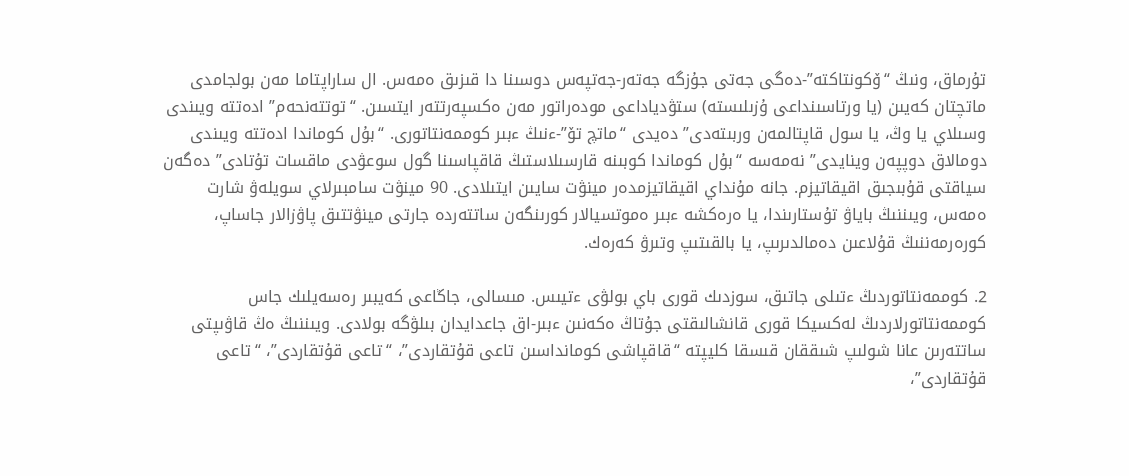تۇرماق، ونىڭ “ۆكونتاكتە”-دەگى جەتى جۇزگە جەتەر-جەتپەس دوسىنا دا قىزىق ەمەس. ال ساراپتاما مەن بولجامدى ماتچتان كەيىن (يا ورتاسىنداعى ۇزىلىستە) ستۋدياداعى مودەراتور مەن ەكسپەرتتەر ايتسىن. “توتتەنحەم” ادەتتە ويىندى وسىلاي يا وڭ، يا سول قاپتالمەن وربىتەدى” دەيدى “ماتچ تۆ”-ءنىڭ ءبىر كوممەنتاتورى. “بۇل كوماندا ادەتتە ويىندى دومالاق دوپپەن وينايدى” نەمەسە “بۇل كوماندا كوبىنە قارسىلاستىڭ قاقپاسىنا گول سوعۋدى ماقسات تۇتادى” دەگەن سياقتى قۇبىجىق اقيقاتيزم. جانە مۇنداي اقيقاتيزمدەر مينۋت سايىن ايتىلادى. 90 مينۋت سامبىرلاي سويلەۋ شارت ەمەس، ويىننىڭ باياۋ تۇستارىندا، يا ەرەكشە ءبىر ەموتسيالار كورىنگەن ساتتەردە جارتى مينۋتتىق پاۋزالار جاساپ، كورەرمەننىڭ قۇلاعىن دەمالدىرىپ، يا بالقىتىپ وتىرۋ كەرەك.

2. كوممەنتاتوردىڭ ءتىلى جاتىق، سوزدىك قورى باي بولۋى ءتيىس. مىسالى، جاڭاعى كەيبىر رەسەيلىك جاس كوممەنتاتورلاردىڭ لەكسيكا قورى قانشالىقتى جۇتاڭ ەكەنىن ءبىر-اق جاعدايدان بىلۋگە بولادى. ويىننىڭ ەڭ قاۋىپتى ساتتەرىن عانا شولىپ شىققان قىسقا كليپتە “قاقپاشى كومانداسىن تاعى قۇتقاردى”، “تاعى قۇتقاردى”، “تاعى قۇتقاردى”،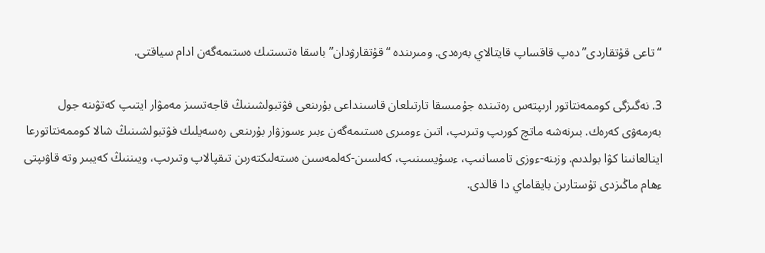“تاعى قۇتقاردى” دەپ قاقساپ قايتالاي بەرەدى. ومىرىندە “قۇتقارۋدان” باسقا ەتىستىك ەستىمەگەن ادام سياقتى.

3. نەگىزگى كوممەنتاتور ارىپتەس رەتىندە جۇمىسقا تارتىلعان قاسىنداعى بۇرىنعى فۋتبولشىنىڭ قاجەتسىز مەمۋار ايتىپ كەتۋىنە جول بەرمەۋى كەرەك. بىرنەشە ماتچ كورىپ وتىرىپ، اتىن ءومىرى ەستىمەگەن ءبىر ءسوزۋار بۇرىنعى رەسەيلىك فۋتبولشىنىڭ شالا كوممەنتاتورعا اينالعانىنا كۋا بولدىم. وزىنە-ءوزى تامسانىپ، ءسۇيسىنىپ، كەلسىن-كەلمەسىن ەستەلىكتەرىن تىقپالاپ وتىرىپ، ويىننىڭ كەيبىر وتە قاۋىپتى ءھام ماڭىزدى تۇستارىن بايقاماي دا قالدى.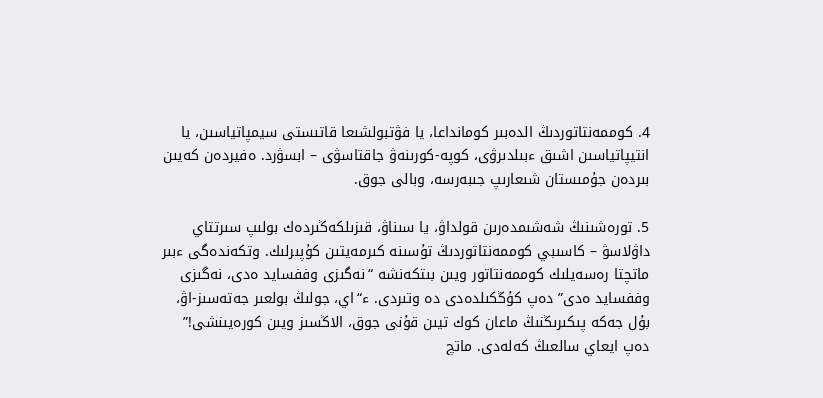4. كوممەنتاتوردىڭ الدەبىر كومانداعا، يا فۋتبولشىعا قاتىستى سيمپاتياسىن، يا انتيپاتياسىن اشىق ءبىلدىرۋى، كوپە-كورىنەۋ جاقتاسۋى – ابسۋرد. ەفيردەن كەيىن بىردەن جۇمىستان شىعارىپ جىبەرسە، وبالى جوق.

5. تورەشىنىڭ شەشىمدەرىن قولداۋ، يا سىناۋ، قىزىلكەڭىردەك بولىپ سىرتتاي داۋلاسۋ – كاسىبي كوممەنتاتوردىڭ تۇسىنە كىرمەيتىن كۇپىرلىك. وتكەندەگى ءبىر ماتچتا رەسەيلىك كوممەنتاتور ويىن بىتكەنشە “نەگىزى وففسايد ەدى، نەگىزى وففسايد ەدى” دەپ كۇڭكىلدەدى دە وتىردى. ء“اي، جولىڭ بولعىر جەتەسىز-اۋ، بۇل جەكە پىكىرىڭنىڭ ماعان كوك تيىن قۇنى جوق، الاڭسىز ويىن كورەيىنشى!” دەپ ايعاي سالعىڭ كەلەدى. ماتچ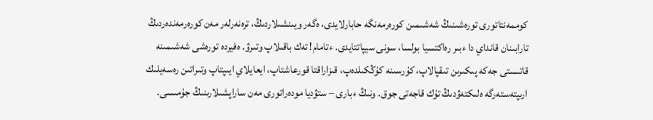كوممەنتاتورى تورەشىنىڭ شەشىمىن كورەرمەنگە حابارلايدى، ەگەر ويىنشىلاردىڭ، ترەنەرلەر مەن كورەرمەندەردىڭ تارابىنان قانداي دا ءبىر رەاكتسيا بولسا، سونى سيپاتتايدى. ءتامام! تەك باقىلاپ وتىرۋ. ەفيردە تورەشى شەشىمىنە قاتىستى جەكە پىكىرىن تىقپالاپ، كۇرسىنە كۇڭكىلدەپ، قىزاراقتا قورعاشتاپ، ايعايلاي ايىپتاپ وتىراتىن رەسەيلىك ارىپتەستەرگە ەلىكتەۋدىڭ تۇك قاجەتى جوق. ونىڭ ءبارى – ستۋديا مودەراتورى مەن ساراپشىلارىنىڭ جۇمىسى.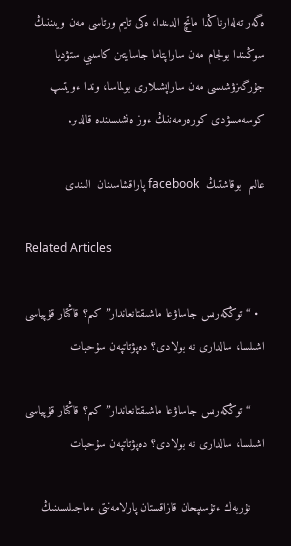ەگەر تەلەارناڭدا ماتچ الدىندا، ەكى تايم ورتاسى مەن ويىننىڭ سوڭىندا بولجام مەن ساراپتاما جاسايتىن كاسىبي ستۋديا جۇرگىزۋشىسى مەن ساراپشىلارى بولماسا، وندا ءويتىپ كوسەمسۋدى كورەرمەننىڭ ءوز ەنشىسىندە قالدىر.

عالىم  بوقاشتىڭ  facebook پاراقشاسىنان  الىندى

Related Articles

  • “توڭكەرىس جاساۋعا ماشىقتانعاندار” كىم؟ قاڭتار قۇپياسى اشىلسا، سالدارى نە بولادى؟ دەپۋتاتپەن سۇحبات

    “توڭكەرىس جاساۋعا ماشىقتانعاندار” كىم؟ قاڭتار قۇپياسى اشىلسا، سالدارى نە بولادى؟ دەپۋتاتپەن سۇحبات

    نۇربەك ءتۇسىپحان قازاقستان پارلامەنتى ءماجىلىسىنىڭ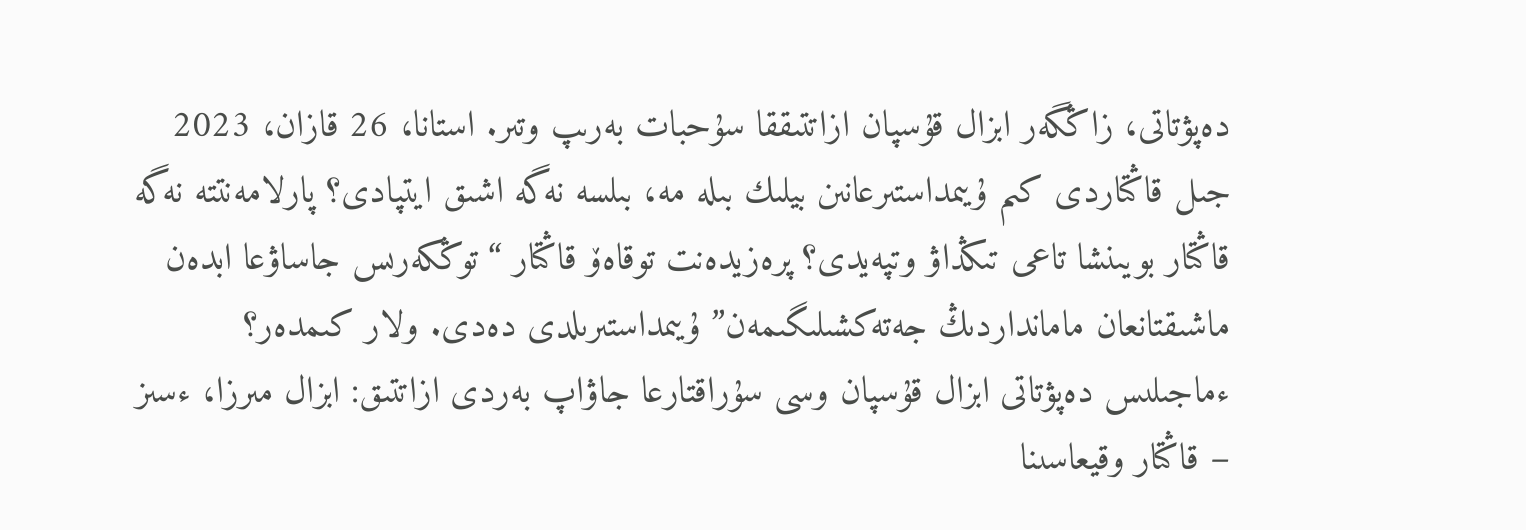دەپۋتاتى، زاڭگەر ابزال قۇسپان ازاتتىققا سۇحبات بەرىپ وتىر. استانا، 26 قازان، 2023 جىل قاڭتاردى كىم ۇيىمداستىرعانىن بيلىك بىلە مە، بىلسە نەگە اشىق ايتپادى؟ پارلامەنتتە نەگە قاڭتار بويىنشا تاعى تىڭداۋ وتپەيدى؟ پرەزيدەنت توقاەۆ قاڭتار “توڭكەرىس جاساۋعا ابدەن ماشىقتانعان مامانداردىڭ جەتەكشىلىگىمەن” ۇيىمداستىرىلدى دەدى. ولار كىمدەر؟ ءماجىلىس دەپۋتاتى ابزال قۇسپان وسى سۇراقتارعا جاۋاپ بەردى ازاتتىق: ابزال مىرزا، ءسىز – قاڭتار وقيعاسىنا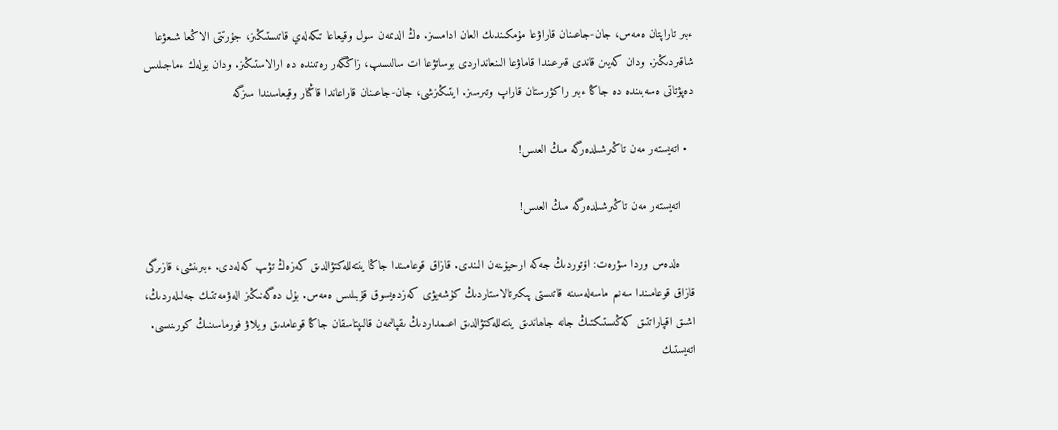ءبىر تاراپتان ەمەس، جان-جاعىنان قاراۋعا مۇمكىندىك العان ادامسىز. ەڭ الدىمەن سول وقيعاعا تىكەلەي قاتىستىڭىز، جۇرتتى الاڭعا شىعۋعا شاقىردىڭىز. ودان كەيىن قاندى قىرعىندا قاماۋعا الىنعانداردى بوساتۋعا ات سالىسىپ، زاڭگەر رەتىندە دە ارالاستىڭىز. ودان بولەك ءماجىلىس دەپۋتاتى ەسەبىندە دە جاڭا ءبىر راكۋرستان قاراپ وتىرسىز. ايتىڭىزشى، جان-جاعىنان قاراعاندا قاڭتار وقيعاسىندا سىزگە

  • اتەيستەر مەن تاڭىرشىلدەرگە مىڭ العىس!

    اتەيستەر مەن تاڭىرشىلدەرگە مىڭ العىس!

    ەلدەس وردا سۋرەت: اۆتوردىڭ جەكە ارحيۆىنەن الىندى. قازاق قوعامىندا جاڭا ينتەللەكتۋالدىق كەزەڭ تۋىپ كەلەدى. ءبىرىنشى، قازىرگى قازاق قوعامىندا سەنىم ماسەلەسىنە قاتىستى پىكىرتالاستاردىڭ كۇشەيۋى كەزدەيسوق قۇبىلىس ەمەس. بۇل دەگەنىڭىز الەۋمەتتىك جەلىلەردىڭ، اشىق اقپاراتتىق كەڭىستىكتىڭ جانە جاھاندىق ينتەللەكتۋالدىق اعىمداردىڭ ىقپالىمەن قالىپتاسقان جاڭا قوعامدىق ويلاۋ فورماسىنىڭ كورىنىسى. اتەيستىك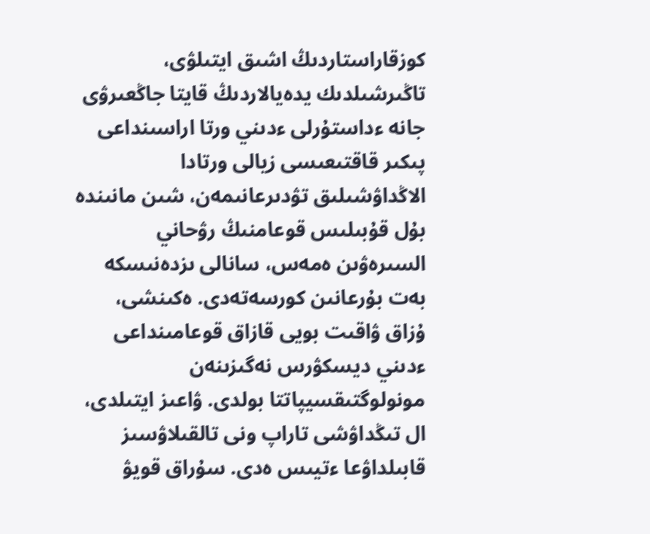كوزقاراستاردىڭ اشىق ايتىلۋى، تاڭىرشىلدىك يدەيالاردىڭ قايتا جاڭعىرۋى جانە ءداستۇرلى ءدىني ورتا اراسىنداعى پىكىر قاقتىعىسى زيالى ورتادا الاڭداۋشىلىق تۋدىرعانىمەن، شىن مانىندە بۇل قۇبىلىس قوعامنىڭ رۋحاني السىرەۋىن ەمەس، سانالى ىزدەنىسكە بەت بۇرعانىن كورسەتەدى. ەكىنشى، ۇزاق ۋاقىت بويى قازاق قوعامىنداعى ءدىني ديسكۋرس نەگىزىنەن مونولوگتىقسيپاتتا بولدى. ۋاعىز ايتىلدى، ال تىڭداۋشى تاراپ ونى تالقىلاۋسىز قابىلداۋعا ءتيىس ەدى. سۇراق قويۋ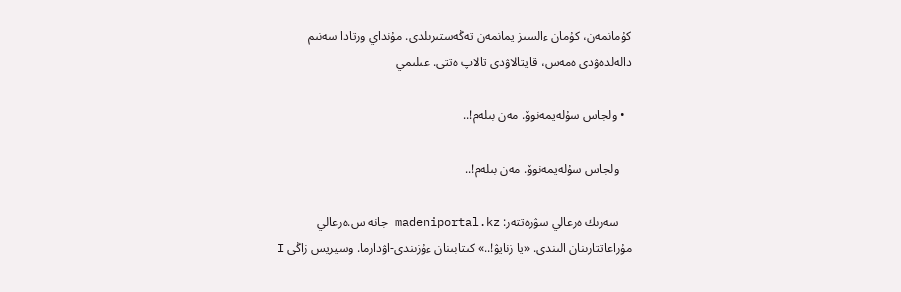كۇمانمەن، كۇمان ءالسىز يمانمەن تەڭەستىرىلدى. مۇنداي ورتادا سەنىم دالەلدەۋدى ەمەس، قايتالاۋدى تالاپ ەتتى. عىلىمي

  • ولجاس سۇلەيمەنوۆ. مەن بىلەم!..

    ولجاس سۇلەيمەنوۆ. مەن بىلەم!..

    سەرىك ەرعالي سۋرەتتەر: madeniportal.kz جانە س.ەرعالي مۇراعاتتارىنان الىندى. «يا زنايۋ!..» كىتابىنان ءۇزىندى-اۋدارما. وسيريس زاڭى I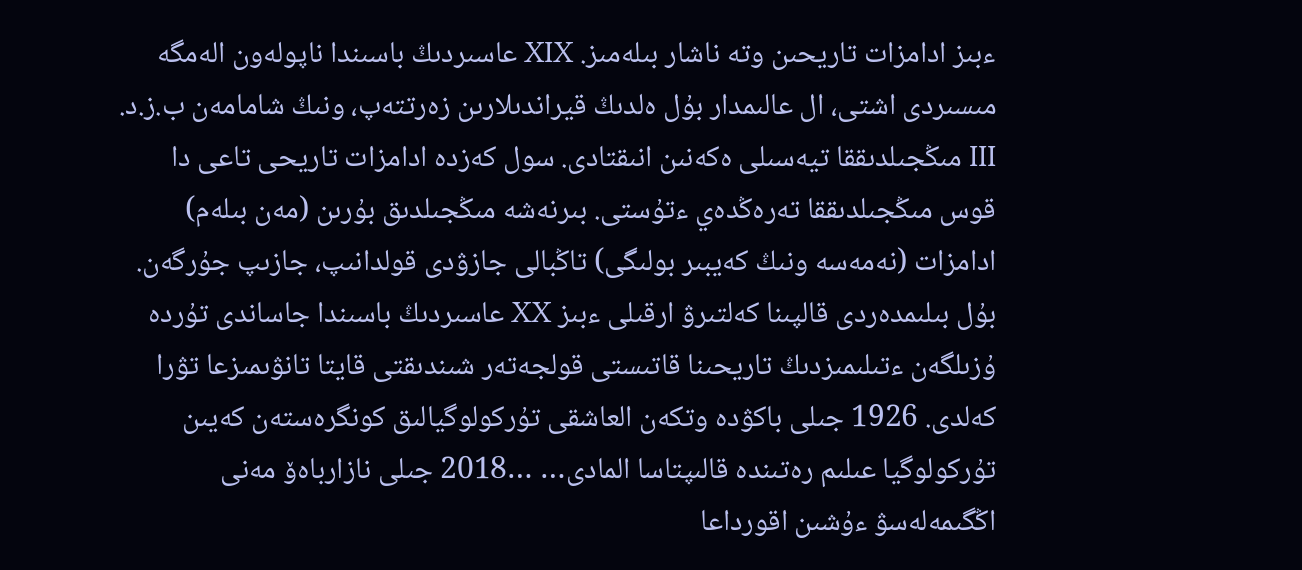ءبىز ادامزات تاريحىن وتە ناشار بىلەمىز. XIX عاسىردىڭ باسىندا ناپولەون الەمگە مىسىردى اشتى، ال عالىمدار بۇل ەلدىڭ قيراندىلارىن زەرتتەپ، ونىڭ شامامەن ب.ز.د. III مىڭجىلدىققا تيەسىلى ەكەنىن انىقتادى. سول كەزدە ادامزات تاريحى تاعى دا قوس مىڭجىلدىققا تەرەڭدەي ءتۇستى. بىرنەشە مىڭجىلدىق بۇرىن (مەن بىلەم) ادامزات (نەمەسە ونىڭ كەيبىر بولىگى) تاڭبالى جازۋدى قولدانىپ، جازىپ جۇرگەن. بۇل بىلىمدەردى قالپىنا كەلتىرۋ ارقىلى ءبىز XX عاسىردىڭ باسىندا جاساندى تۇردە ۇزىلگەن ءتىلىمىزدىڭ تاريحىنا قاتىستى قولجەتەر شىندىقتى قايتا تانۋىمىزعا تۋرا كەلدى. 1926 جىلى باكۋدە وتكەن العاشقى تۇركولوگيالىق كونگرەستەن كەيىن تۇركولوگيا عىلىم رەتىندە قالىپتاسا المادى… …2018 جىلى نازارباەۆ مەنى اڭگىمەلەسۋ ءۇشىن اقورداعا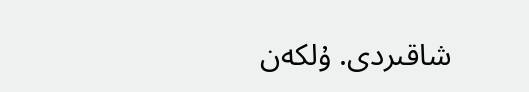شاقىردى. ۇلكەن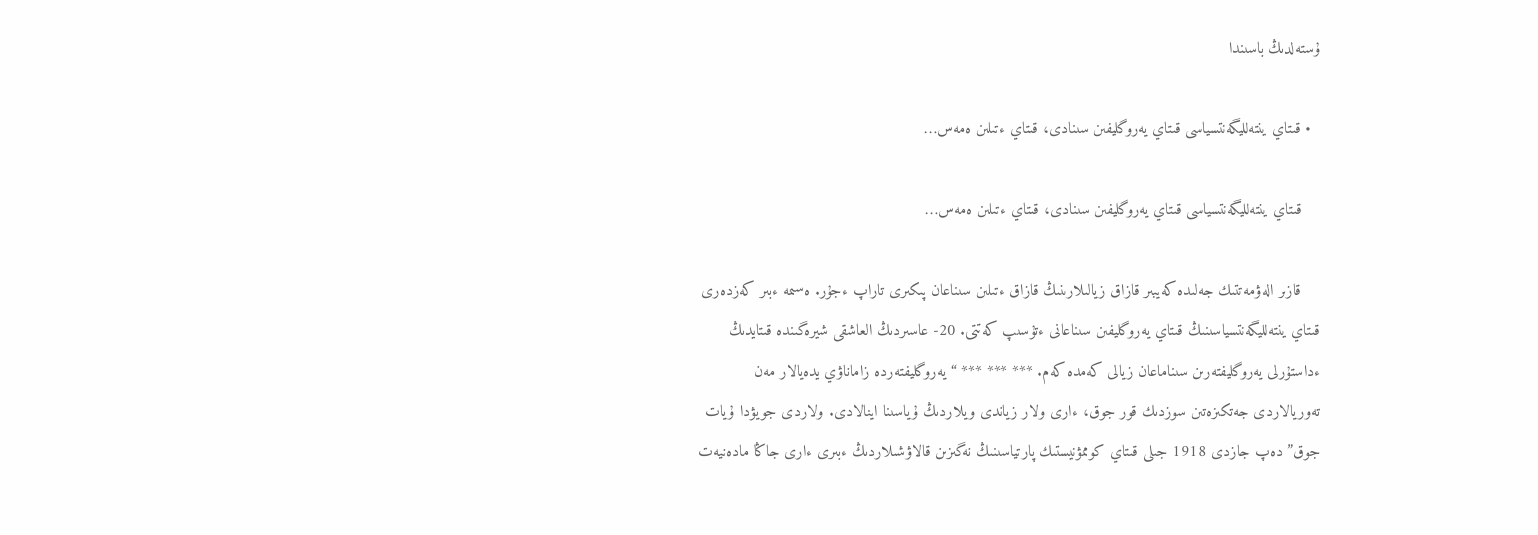ۇستەلدىڭ باسىندا

  • قىتاي ينتەلليگەنتسياسى قىتاي يەروگليفىن سىنادى، قىتاي ءتىلىن ەمەس…

    قىتاي ينتەلليگەنتسياسى قىتاي يەروگليفىن سىنادى، قىتاي ءتىلىن ەمەس…

    قازىر الەۋمەتتىك جەلىدە كەيبىر قازاق زيالىلارىنىڭ قازاق ءتىلىن سىناعان پىكىرى تاراپ ءجۇر. ەسىمە ءبىر كەزدەرى قىتاي ينتەلليگەنتسياسىنىڭ قىتاي يەروگليفىن سىناعانى ءتۇسىپ كەتتى. 20- عاسىردىڭ العاشقى شيرەگىندە قىتايدىڭ ءداستۇرلى يەروگليفتەرىن سىناماعان زيالى كەمدە كەم. *** *** *** “يەروگليفتەردە زاماناۋي يدەيالار مەن تەوريالاردى جەتكىزەتىن سوزدىك قور جوق، ءارى ولار زياندى ويلاردىڭ ۇياسىنا اينالادى. ولاردى جويۋدا ۇيات جوق” دەپ جازدى 1918 جىلى قىتاي كوممۋنيستىك پارتياسىنىڭ نەگىزىن قالاۋشىلاردىڭ ءبىرى ءارى جاڭا مادەنيەت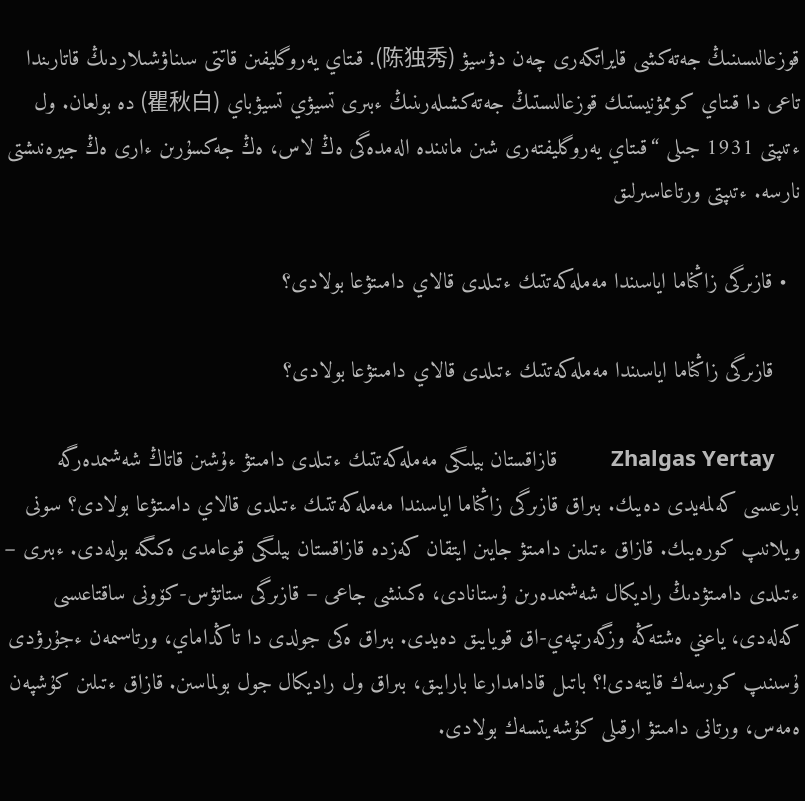قوزعالىسىنىڭ جەتەكشى قايراتكەرى چەن دۋسيۋ (陈独秀). قىتاي يەروگليفىن قاتتى سىناۋشىلاردىڭ قاتارىندا تاعى دا قىتاي كوممۋنيستىك قوزعالىستىڭ جەتەكشىلەرىنىڭ ءبىرى تسيۋي تسيۋباي (瞿秋白) دە بولعان. ول ءتىپتى 1931 جىلى “قىتاي يەروگليفتەرى شىن مانىندە الەمدەگى ەڭ لاس، ەڭ جەكسۇرىن ءارى ەڭ جيرەنىشتى نارسە. ءتىپتى ورتاعاسىرلىق

  • قازىرگى زاڭناما اياسىندا مەملەكەتتىك ءتىلدى قالاي دامىتۋعا بولادى؟

    قازىرگى زاڭناما اياسىندا مەملەكەتتىك ءتىلدى قالاي دامىتۋعا بولادى؟

    Zhalgas Yertay         قازاقستان بيلىگى مەملەكەتتىك ءتىلدى دامىتۋ ءۇشىن قاتاڭ شەشىمدەرگە بارعىسى كەلمەيدى دەيىك. بىراق قازىرگى زاڭناما اياسىندا مەملەكەتتىك ءتىلدى قالاي دامىتۋعا بولادى؟ سونى ويلانىپ كورەيىك. قازاق ءتىلىن دامىتۋ جايىن ايتقان كەزدە قازاقستان بيلىگى قوعامدى ەكىگە بولەدى. ءبىرى – ءتىلدى دامىتۋدىڭ راديكال شەشىمدەرىن ۇستانادى، ەكىنشى جاعى – قازىرگى ستاتۋس-كۆونى ساقتاعىسى كەلەدى، ياعني ەشتەڭە وزگەرتپەي-اق قويايىق دەيدى. بىراق ەكى جولدى دا تاڭداماي، ورتاسىمەن ءجۇرۋدى ۇسىنىپ كورسەك قايتەدى!؟ باتىل قادامدارعا بارايىق، بىراق ول راديكال جول بولماسىن. قازاق ءتىلىن كۇشپەن ەمەس، ورتانى دامىتۋ ارقىلى كۇشەيتسەك بولادى.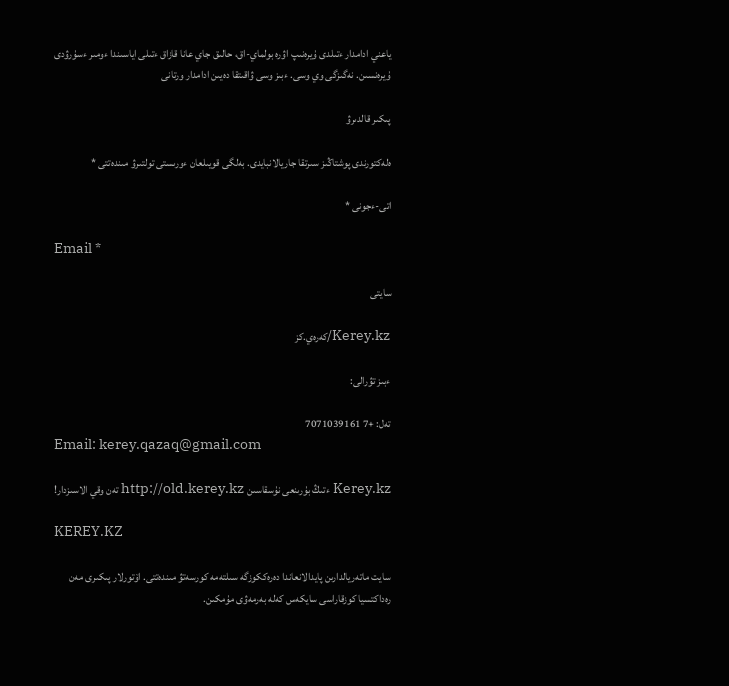ياعني ادامدار ءتىلدى ۇيرەنىپ اۋرە بولماي-اق، حالىق جاي عانا قازاق ءتىلى اياسىندا ءومىر ءسۇرۋدى ۇيرەنسىن. نەگىزگى وي وسى. ءبىز وسى ۋاقىتقا دەيىن ادامدار ورتانى

پىكىر قالدىرۋ

ەلەكتورندى پوشتاڭىز سىرتقا جاريالانبايدى. بەلگى قويىلعان ءورىستى تولتىرۋ مىندەتتى *

اتى-ءجونى *

Email *

سايتى

Kerey.kz/كەرەي.كز

ءبىز تۋرالى:

تەل: +7 7071039161
Email: kerey.qazaq@gmail.com

Kerey.kz ءتىڭ بۇرىنعى نۇسقاسىن http://old.kerey.kz تەن وقي الاسىزدار!

KEREY.KZ

سايت ماتەريالدارىن پايدالانعاندا دەرەككوزگە سىلتەمە كورسەتۋ مىندەتتى. اۆتورلار پىكىرى مەن رەداكتسيا كوزقاراسى سايكەس كەلە بەرمەۋى مۇمكىن.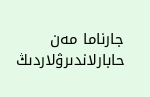جارناما مەن حابارلاندىرۋلاردىڭ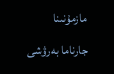مازمۇنىنا جارناما بەرۋشى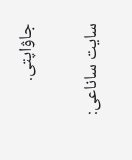جاۋاپتى.

سايت ساناعى: